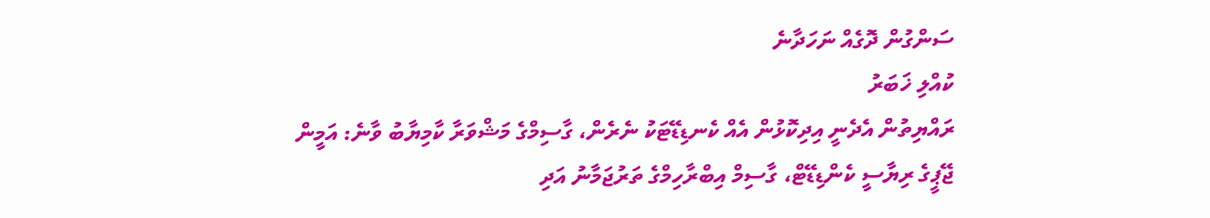ސަންގުން ދޮގެއް ނަހަދާނެ
ކުއްލި ޚަބަރު
ރައްޔިތުން އެދެނީ އިދިކޮޅުން އެއް ކެނޑިޑޭޓަކު ނެރެން، ގާސިމްގެ މަޝްވަރާ ކާމިޔާބު ވާނެ: އަމީން
ޖޭޕީގެ ރިޔާސީ ކެންޑިޑޭޓް، ގާސިމް އިބްރާހިމްގެ ތަރުޖަމާނު އަދި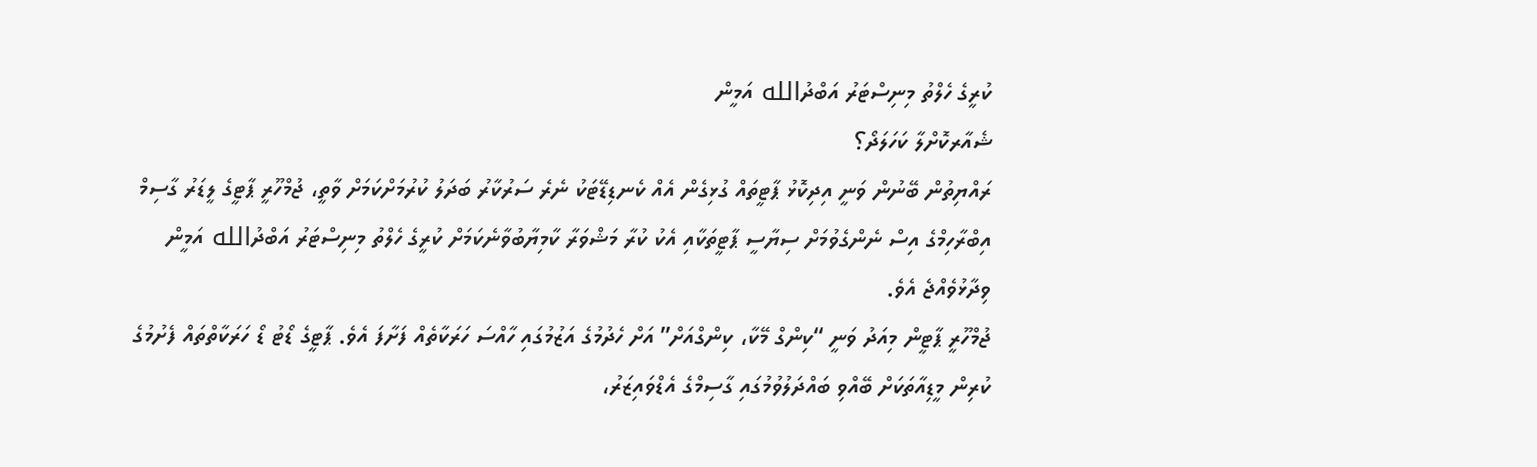ކުރީގެ ހެލްތު މިނިސްޓަރު އަބްދުالله އަމީން
ޝެއާރކޮށްލާ ކަހަލަދޯ؟
ރައްޔިތުން ބޭނުން ވަނީ އިދިކޮޅު ޕާޓީތައް ގުޅިގެން އެއް ކެނޑިޑޭޓަކު ނެރެ ސަރުކާރު ބަދަލު ކުރުމަށްކަމަށް ވާތީ، ޖުމްހޫރީ ޕާޓީގެ ލީޑަރު ގާސިމް އިބްރާހިމްގެ އިސް ނެންގެވުމަށް ސިޔާސީ ޕާޓީތަކާއި އެކު ކުރާ މަޝްވަރާ ކާމިޔާބުވާނެކަމަށް ކުރީގެ ހެލްތު މިނިސްޓަރު އަބްދުالله އަމީން ވިދާޅުވެއްޖެ އެވެ.
ޖުމްހޫރީ ޕާޓީން މިއަދު ވަނީ “ކިންގް މޭކާ، ކިންގްއަށް” އަށް ހެދުމުގެ އަޒުމުގައި ހާއްސަ ހަރަކާތެއް ފަށާފަ އެވެ. ޕާޓީގެ ޑޯޓު ޑޯ ހަރަކާތްތައް ފެށުމުގެ ކުރިން މީޑިއާތަކަށް ބޭއްވި ބައްދަލުވުމުގައި ގާސިމްގެ އެޑްވައިޒަރު،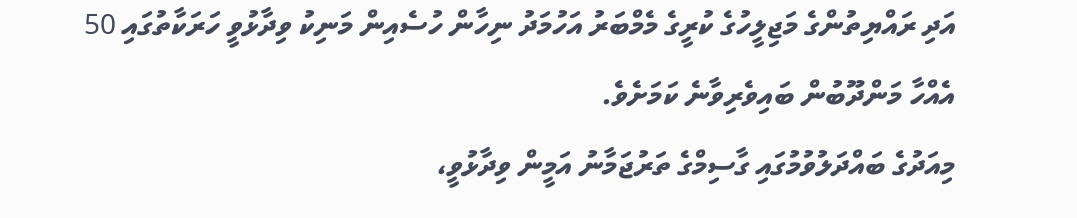އަދި ރައްޔިތުންގެ މަޖިލީހުގެ ކުރީގެ މެމްބަރު އަހުމަދު ނިހާން ހުސެއިން މަނިކު ވިދާޅުވީ ހަރަކާތުގައި 50 އެއްހާ މަންދޫބުން ބައިވެރިވާނެ ކަމަށެވެ.
މިއަދުގެ ބައްދަލުވުމުގައި ގާސިމްގެ ތަރުޖަމާނު އަމީން ވިދާޅުވީ،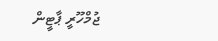ޖުމްހޫރީ ޕާޓީން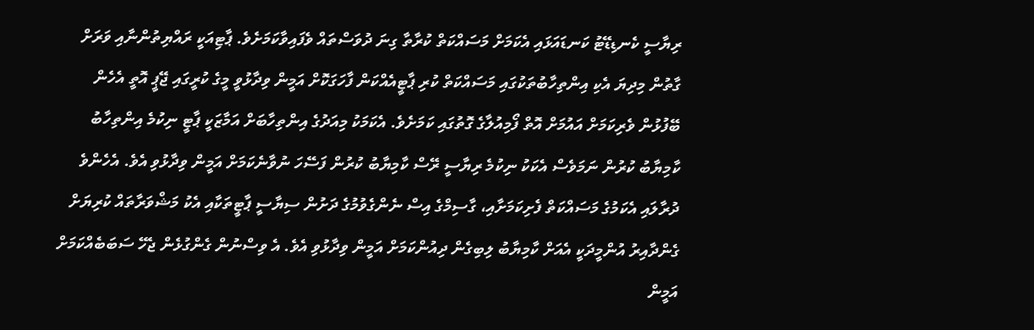ރިޔާސީ ކެނޑިޑޭޓު ކަނޑައަޅައި އެކަމަށް މަސައްކަތް ކުރާތާ ގިނަ ދުވަސްތައް ވެފައިވާކަމަށެވެ. ޕާޓިއަކީ ރައްޔިތުންނާއި ވަރަށް ގާތުން މިދިޔަ އެކި އިންތިހާބުތަކުގައި މަސައްކަތް ކުރި ޕާޓީއެއްކަން ފާހަގަކޮށް އަމީން ވިދާޅުވީ މީގެ ކުރީގައި ޖޭޕީ އޮތީ އެހެން ބޭފުޅުން ވެރިކަމަށް އައުމަށް އޮތް ފޯމިއުލާގެ ގޮތުގައި ކަމަށެވެ. އެކަމަކު މިއަދުގެ އިންތިހާބަށް އަމާޒަކީ ޕާޓީ ނިކުމެ އިންތިހާބު ކާމިޔާބު ކުރުން ނަމަވެސް އެކަކު ނިކުމެ ރިޔާސީ ރޭސް ކާމިޔާބު ކުރުން ފަސޭހަ ނުވާނެކަމަށް އަމީން ވިދާޅުވި އެވެ. އެހެންވެ ދުރާލައި އެކަމުގެ މަސައްކަތް ފެށިކަމަށާއި، ގާސިމްގެ އިސް ނެންގެވުމުގެ ދަށުން ސިޔާސީ ޕާޓީތަކާއި އެކު މަޝްވަރާތައް ކުރިޔަށް ގެންދާއިރު އުންމީދަކީ އެއަށް ކާމިޔާބު ލިބިގެން ދިއުންކަމަށް އަމީން ވިދާޅުވި އެވެ. އެ ވިސްނުން ގެންގުޅެން ޖެހޭ ސަބަބެއްކަމަށް އަމީން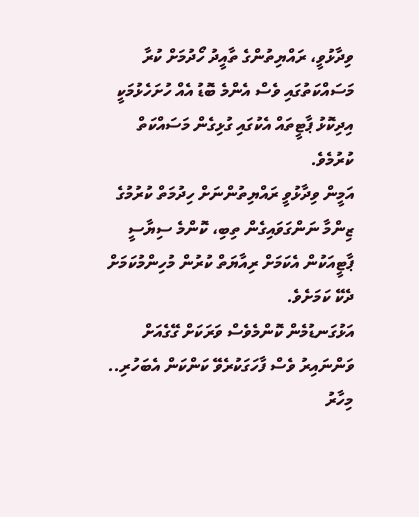ވިދާޅުވީ، ރައްޔިތުންގެ ތާއީދު ހޯދުމަށް ކުރާ މަސައްކަތުގައި ވެސް އެންމެ ބޮޑު އެއް ހުށަހެޅުމަކީ އިދިކޮޅު ޕާޓީތައް އެކުގައި ގުޅިގެން މަސައްކަތް ކުރުމެވެ.
އަމީން ވިދާޅުވީ ރައްޔިތުންނަށް ހިދުމަތް ކުރުމުގެ ޒިންމާ ނަންގަވައިގެން ތިބި، ކޮންމެ ސިޔާސީ ޕާޓީއަކުން އެކަމަށް ރިއާޔަތް ކުރުން މުހިންމުކަމަށް ދެކޭ ކަމަށެވެ.
އަޅުގަނޑުމެން ކޮންމެވެސް ވަރަކަށް ގޭގެއަށް ވަންނައިރު ވެސް ފާހަގަކުރެވޭ ކަންކަން އެބަހުރި.. މިހާރު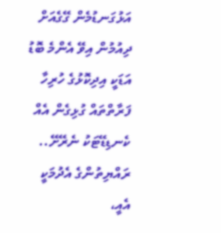އަޅުގަނޑުމެން ގޭގެއަށް ދިއުމުން އިވޭ އެންމެ ބޮޑު އަޑަކީ އިދިކޮޅުގެ ހުރިހާ ފަރާތްތައް ގުޅިގެން އެއް ކެނޑިޑޭޓަކު ނެރޭށޭ.. ރައްޔިތުންގެ އެދުމަކީ އެއީ،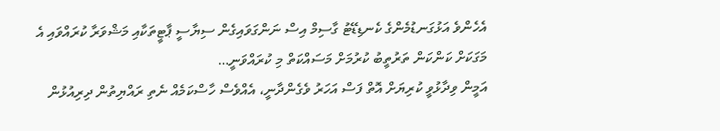އެހެންވެ އަޅުގަނޑުމެންގެ ކެނޑިޑޭޓު ގާސިމް އިސް ނަންގަވައިގެން ސިޔާސީ ޕާޓީތަކާއި މަޝްވަރާ ކުރައްވައި އެ މަގަކަށް ކަންކަން ތަރުތީބު ކުރުމަށް މަސައްކަތް މި ކުރައްވަނީ…
އަމީން ވިދާޅުވީ ކުރިޔަށް އޮތް ފަސް އަހަރު ވެގެންދާނީ، އެއްވެސް ހާސްކަމެއް ނެތި ރައްޔިތުން ދިރިއުޅުން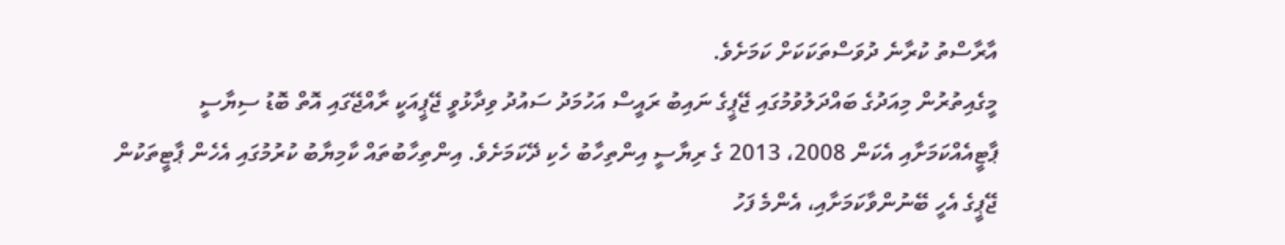އާރާސްތު ކުރާނެ ދުވަސްތަކަކަށް ކަމަށެވެ.
މީގެއިތުރުން މިއަދުގެ ބައްދަލުވުމުގައި ޖޭޕީގެ ނައިބު ރައީސް އަހުމަދު ސައުދު ވިދާޅުވީ ޖޭޕީއަކީ ރާއްޖޭގައި އޮތް ބޮޑު ސިޔާސީ ޕާޓީއެއްކަމަށާއި އެކަން 2008، 2013 ގެ ރިޔާސީ އިންތިހާބު ހެކި ދޭކަމަށެވެ. އިންތިހާބުތައް ކާމިޔާބު ކުރުމުގައި އެހެން ޕާޓީތަކުން ޖޭޕީގެ އެހީ ބޭނުންވާކަމަށާއި، އެންމެ ފަހު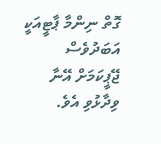ގޮތް ނިންމާ ޕާޓީއަކީ އަބަދުވެސް ޖޭޕީކަމަށް އޭނާ ވިދާޅުވި އެވެ.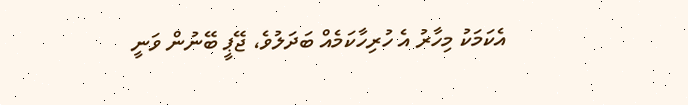އެކަމަކު މިހާރު އެ ހުރިހާކަމެއް ބަދަލުވެ، ޖޭޕީ ބޭނުން ވަނީ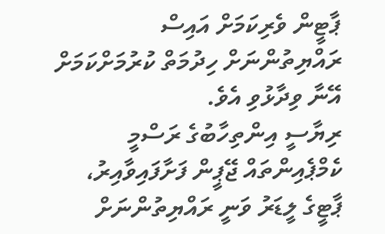ޕާޓީން ވެރިކަމަށް އައިސް ރައްޔިތުންނަށް ހިދުމަތް ކުރުމަށްކަމަށް އޭނާ ވިދާޅުވި އެވެ.
ރިޔާސީ އިންތިހާބުގެ ރަސްމީ ކެމްޕެއިންތައް ޖޭޕީން ފަށާފައިވާއިރު، ޕާޓީގެ ލީޑަރު ވަނީ ރައްޔިތުންނަށް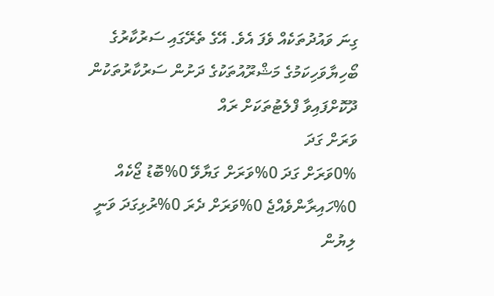ގިނަ ވައުދުތަކެއް ވެފަ އެވެ. އޭގެ ތެރޭގައި ސަރުކާރުގެ ބޯހިޔާވަހިކަމުގެ މަޝްރޫއުތަކުގެ ދަށުން ސަރުކާރުތަކުން ދޫކޮށްފައިވާ ފްލެޓުތަކަށް ރައް
ވަރަށް ގަދަ
0%ވަރަށް ގަދަ 0%ވަރަށް ގަޔާވޭ 0%ބޮޑު ޖޯކެއް 0%ހައިރާންވެއްޖެ 0%ވަރަށް ދެރަ 0%ރުޅިގަދަ ވަނީ
ލިޔުން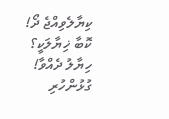ކިޔާލެވިއްޖެ ދޯ! ކޮބާ ޚިޔާލަކީ؟
ހިޔާލު ދެއްވާ!
ގުޅުންހުރި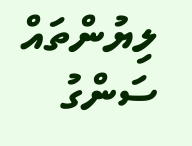ލިޔުންތައް
ސަންގު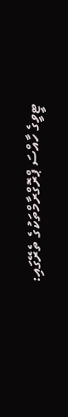ޓީވީގެ ހާއްސަ ޕްރޮގްރާމްތަކުގެ ތެރޭގައި: